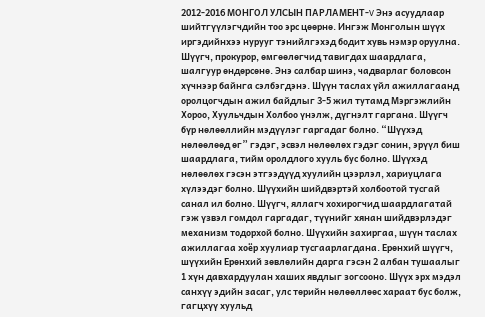2012-2016 МОНГОЛ УЛСЫН ПАРЛАМЕНТ-V Энэ асуудлаар шийтгүүлэгчдийн тоо эрс цөөрнө. Ингэж Монголын шүүх иргэдийнхээ нурууг тэнийлгэхэд бодит хувь нэмэр оруулна. Шүүгч, прокурор, өмгөөлөгчид тавигдах шаардлага, шалгуур өндөрсөнө. Энэ салбар шинэ, чадварлаг боловсон хүчнээр байнга сэлбэгдэнэ. Шүүн таслах үйл ажиллагаанд оролцогчдын ажил байдлыг 3-5 жил тутамд Мэргэжлийн Хороо, Хуульчдын Холбоо үнэлж, дүгнэлт гаргана. Шүүгч бүр нөлөөллийн мэдүүлэг гаргадаг болно. “Шүүхэд нөлөөлөөд өг” гэдэг, эсвэл нөлөөлөх гэдэг сонин, эрүүл биш шаардлага, тийм оролдлого хууль бус болно. Шүүхэд нөлөөлөх гэсэн этгээдүүд хуулийн цээрлэл, хариуцлага хүлээдэг болно. Шүүхийн шийдвэртэй холбоотой тусгай санал ил болно. Шүүгч, яллагч хохирогчид шаардлагатай гэж үзвэл гомдол гаргадаг, түүнийг хянан шийдвэрлэдэг механизм тодорхой болно. Шүүхийн захиргаа, шүүн таслах ажиллагаа хоёр хуулиар тусгаарлагдана. Ерөнхий шүүгч, шүүхийн Ерөнхий зөвлөлийн дарга гэсэн 2 албан тушаалыг 1 хүн давхардуулан хаших явдлыг зогсооно. Шүүх эрх мэдэл санхүү эдийн засаг, улс төрийн нөлөөллөөс хараат бус болж, гагцхүү хуульд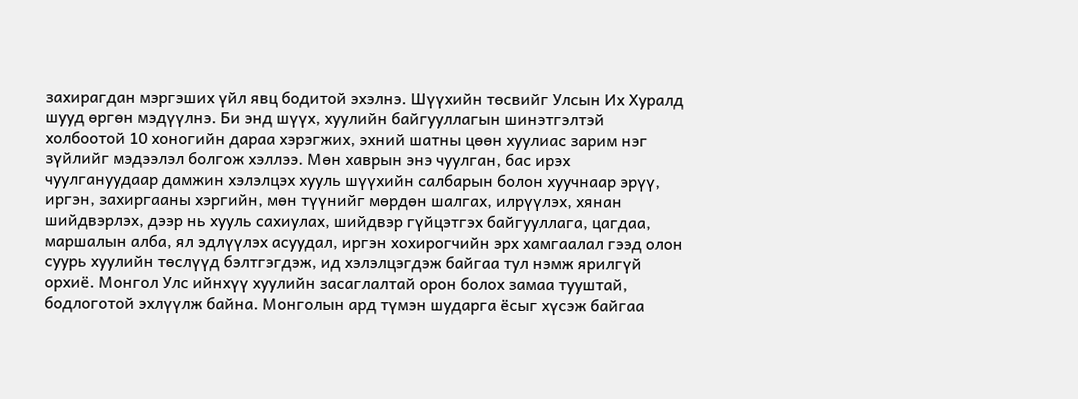захирагдан мэргэших үйл явц бодитой эхэлнэ. Шүүхийн төсвийг Улсын Их Хуралд шууд өргөн мэдүүлнэ. Би энд шүүх, хуулийн байгууллагын шинэтгэлтэй холбоотой 10 хоногийн дараа хэрэгжих, эхний шатны цөөн хуулиас зарим нэг зүйлийг мэдээлэл болгож хэллээ. Мөн хаврын энэ чуулган, бас ирэх чуулгануудаар дамжин хэлэлцэх хууль шүүхийн салбарын болон хуучнаар эрүү, иргэн, захиргааны хэргийн, мөн түүнийг мөрдөн шалгах, илрүүлэх, хянан шийдвэрлэх, дээр нь хууль сахиулах, шийдвэр гүйцэтгэх байгууллага, цагдаа, маршалын алба, ял эдлүүлэх асуудал, иргэн хохирогчийн эрх хамгаалал гээд олон суурь хуулийн төслүүд бэлтгэгдэж, ид хэлэлцэгдэж байгаа тул нэмж ярилгүй орхиё. Монгол Улс ийнхүү хуулийн засаглалтай орон болох замаа тууштай, бодлоготой эхлүүлж байна. Монголын ард түмэн шударга ёсыг хүсэж байгаа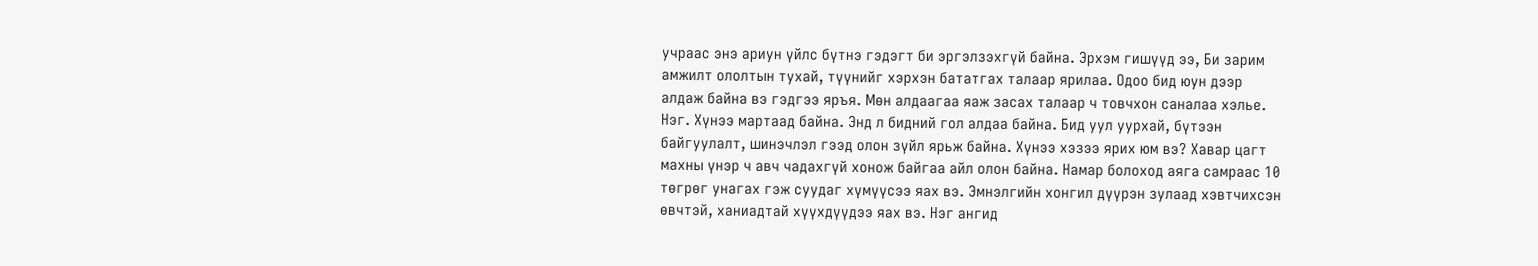учраас энэ ариун үйлс бүтнэ гэдэгт би эргэлзэхгүй байна. Эрхэм гишүүд ээ, Би зарим амжилт ололтын тухай, түүнийг хэрхэн бататгах талаар ярилаа. Одоо бид юун дээр алдаж байна вэ гэдгээ яръя. Мөн алдаагаа яаж засах талаар ч товчхон саналаа хэлье. Нэг. Хүнээ мартаад байна. Энд л бидний гол алдаа байна. Бид уул уурхай, бүтээн байгуулалт, шинэчлэл гээд олон зүйл ярьж байна. Хүнээ хэзээ ярих юм вэ? Хавар цагт махны үнэр ч авч чадахгүй хонож байгаа айл олон байна. Намар болоход аяга самраас 10 төгрөг унагах гэж суудаг хүмүүсээ яах вэ. Эмнэлгийн хонгил дүүрэн зулаад хэвтчихсэн өвчтэй, ханиадтай хүүхдүүдээ яах вэ. Нэг ангид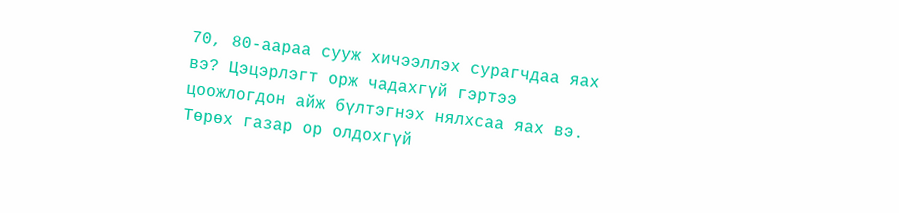70, 80-аараа сууж хичээллэх сурагчдаа яах вэ? Цэцэрлэгт орж чадахгүй гэртээ цоожлогдон айж бүлтэгнэх нялхсаа яах вэ. Төрөх газар ор олдохгүй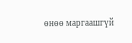өнөө маргаашгүй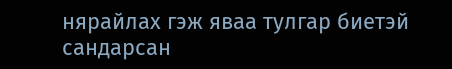нярайлах гэж яваа тулгар биетэй сандарсан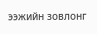ээжийн зовлонг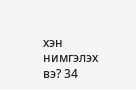хэн нимгэлэх вэ? 34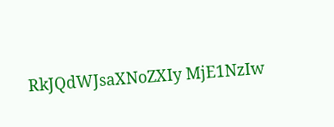RkJQdWJsaXNoZXIy MjE1NzIw